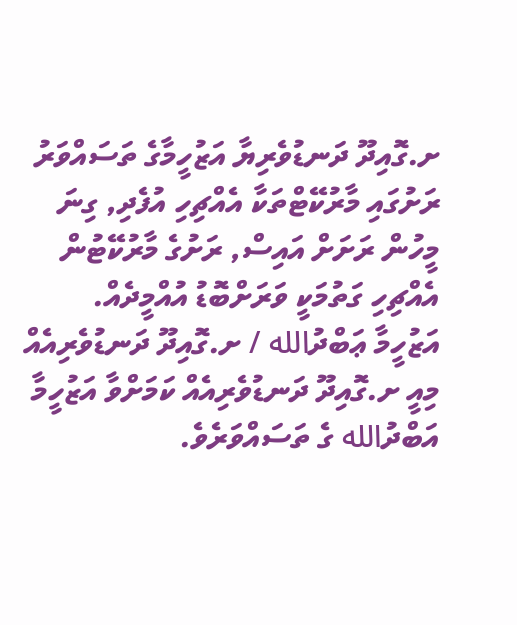ށ.ގޮއިދޫ ދަނޑުވެރިޔާ އަޒުހީމާގެ ތަސައްވަރު
ރަށުގައި މާރުކޭޓްތަކާ އެއްޗިހި އުފެދި, ގިނަ މީހުން ރަށަށް އައިސް, ރަށުގެ މާރުކޭޓުން އެއްޗިހި ގަތުމަކީ ވަރަށްބޮޑު އުއްމީދެއް.
އަޒުހީމާ ޢަބްދުالله / ށ.ގޮއިދޫ ދަނޑުވެރިއެއް
މިއީ ށ.ގޮއިދޫ ދަނޑުވެރިއެއް ކަމަށްވާ އަޒުހީމާ އަބްދުالله ގެ ތަސައްވަރެވެ.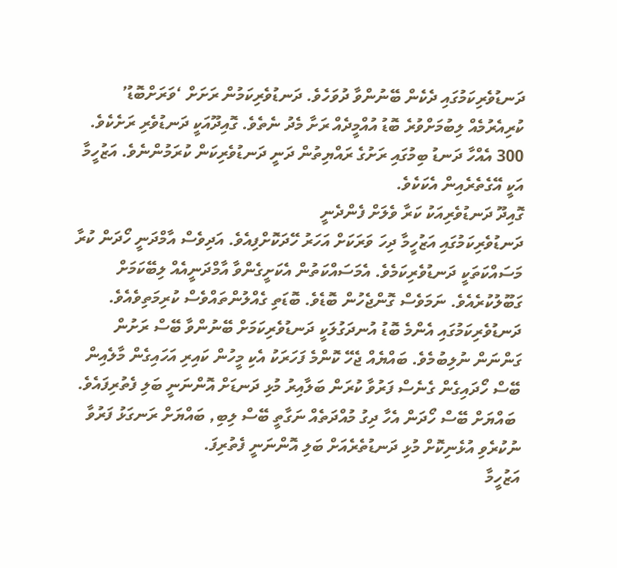ދަނޑުވެރިކަމުގައި ދެކެން ބޭނުންވާ ދުވަހެވެ. ދަނޑުވެރިކަމުން ރަށަށް ‘ވަރަށްބޮޑު’ ކުރިއެރުމެއް ލިބުމަށްވުރެ ބޮޑު އުއްމީދެއް ރަށާ މެދު ނެތެވެ. ގޮއިދޫއަކީ ދަނޑުވެރި ރަށެކެވެ. 300 އެއްހާ ދަނޑު ބިމުގައި ރަށުގެ ރައްޔިތުން ދަނީ ދަނޑުވެރިކަން ކުރަމުންނެވެ. އަޒުހީމާ އަކީ އޭގެތެރެއިން އެކަކެވެ.
ގޮއިދޫ ދަނޑުވެރިއަކު ކަރާ ވެލަށް ފެންދެނީ
ދަނޑުވެރިކަމުގައި އަޒުހީމާ ދިހަ ވަރަކަށް އަހަރު ހޭދަކޮށްފިއެވެ. އަދިވެސް އާމްދަނީ ހޯދަން ކުރާ މަސައްކަތަކީ ދަނޑުވެރިކަމެވެ. އެމަސައްކަތުން އެކަށީގެންވާ އާމްދަނީއެއް ލިބޭކަމަށް ގަބޫލުކުރެއެވެ. ނަމަވެސް ގޮންޖެހުން ބޮޑެވެ. ބޮޑަތި ގެއްލުންތައްވެސް ކުރިމަތިވެއެވެ.
ދަނޑުވެރިކަމުގައި އެންމެ ބޮޑު އުނދަގުލަކީ ދަނޑުވެރިކަމަށް ބޭނުންވާ ބޭސް ރަށުން ގަންނަން ނުލިބުމެވެ. ބައްޔެއް ޖެހޭ ކޮންމެ ފަހަރަކު އެކި މީހުން ކައިރި އަހައިގެން މާލެއިން ބޭސް ހޯދައިގެން ގެނެސް ފަރުވާ ކުރަން ބަލާއިރު މުޅި ދަނޑަށް އޮންނަނީ ބަލި ފެތުރިފައެވެ.
 ބައްޔަށް ބޭސް ހޯދަން އެހާ ދިގު މުއްދަތެއް ނަގާތީ ބޭސް ލިބި, ބައްޔަށް ރަނގަޅު ފަރުވާ ނުކުރެވި އުޅެނިކޮށް މުޅި ދަނޑުތެރެއަށް ބަލި އޮންނަނީ ފެތުރިފަ.
އަޒުހީމާ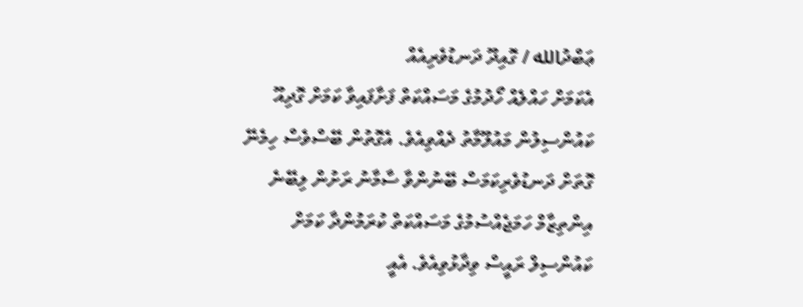ޢަބްދުالله / ގޮއިދޫ ދަނޑުވެރިއެއް
އެކަމަށް ހައްލެއް ހޯދުމުގެ މަސައްކަތް ފަށާފައިވާ ކަމަށް ގޮދިއޫ ކައުންސިލުން މައުލޫމާތު ދެއްވިއެވެ. އެގޮތުން ބޭސްވެސް ހިމެނޭ ގޮތަށް ދަނޑުވެރިކަމަސް ބޭނުންވާ ސާމާނު ރަށުން ލިބޭނެ އިންތިޒާމް ހަމަޖެއްސުމުގެ މަސައްކަތް ކުރަމުންދާ ކަމަށް ކައުންސިލް ރައީސް ވިދާޅުވިއެވެ. އެއީ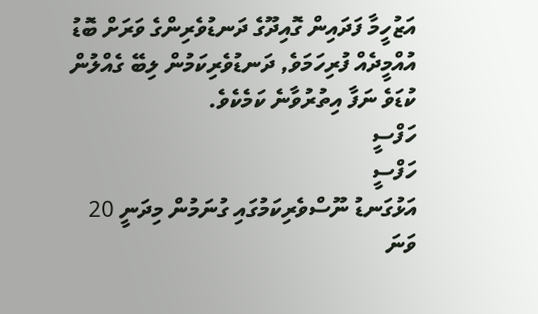އަޒުހީމާ ފަދައިން ގޮއިދޫގެ ދަނޑުވެރިންގެ ވަރަށް ބޮޑު އުއްމީދެއް ފުރިހަމަވެ, ދަނޑުވެރިކަމުން ލިބޭ ގެއްލުން ކުޑަވެ ނަފާ އިތުރުވާނެ ކަމެކެވެ.
ހަފްސީ
ހަފްސީ
އަޅުގަނޑު ނޫސްވެރިކަމުގައި ގުނަމުން މިދަނީ 20 ވަނަ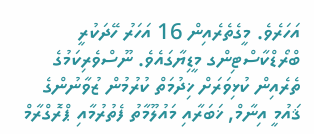އަހަރެވެ. މީގެތެރެއިން 16 އަހަރު ހޭދަކުރީ ބްރޯޑްކާސްޓިންގ މީޑިޔާގައެވެ. ނޫސްވެރިކަމުގެ ތެރެއިން ކުޅިވަރަށް ޚިދުމަތް ކުރުމުން ޒުވާނުންގެ ޤައުމީ އިނާމް, ޚަބަރާއި މައުލޫމާތު ފެތުރުމާއި ޕްރޮގްރާމް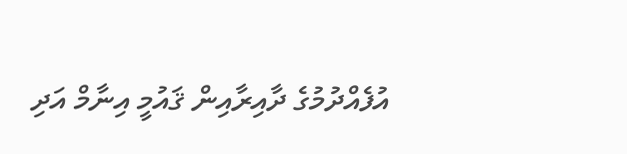އުފެއްދުމުގެ ދާއިރާއިން ޤައުމީ އިނާމް އަދި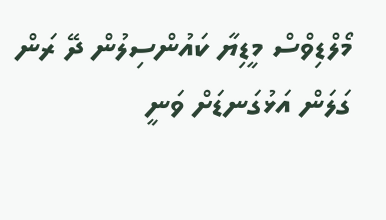މޯލްޑިވްސް މީޑިޔާ ކައުންސިލުން ދޭ ރަން ގަލަން އަޅުގަނޑަށް ވަނީ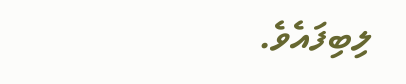ލިބިފައެވެ.